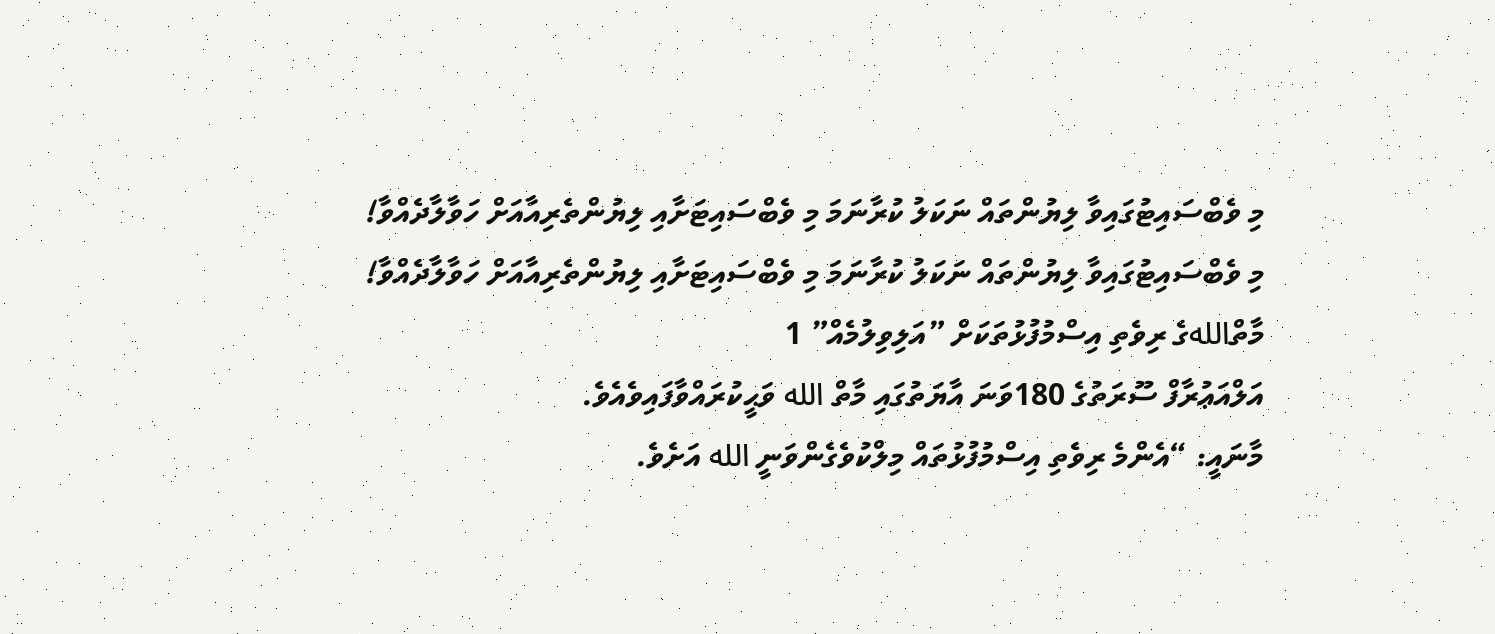މި ވެބްސައިޓުގައިވާ ލިޔުންތައް ނަކަލު ކުރާނަމަ މި ވެބްސައިޓަށާއި ލިޔުންތެރިއާއަށް ހަވާލާދެއްވާ!
މި ވެބްސައިޓުގައިވާ ލިޔުންތައް ނަކަލު ކުރާނަމަ މި ވެބްސައިޓަށާއި ލިޔުންތެރިއާއަށް ހަވާލާދެއްވާ!
މާތްاللهގެ ރިވެތި އިސްމުފުޅުތަކަށް ”އަލިވިލުމެއް” 1
އަލްއަޢުރާފް ސޫރަތުގެ 180ވަނަ އާޔަތުގައި މާތް الله ވަޙީކުރައްވާފައިވެއެވެ.
މާނައީ: “އެންމެ ރިވެތި އިސްމުފުޅުތައް މިލްކުވެގެންވަނީ الله އަށެވެ.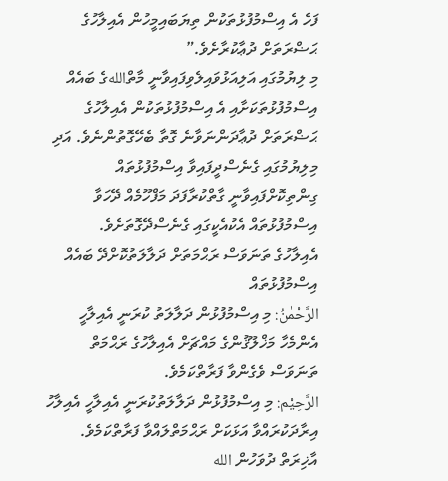ފަހެ އެ އިސްމުފުޅުތަކުން ތިޔަބައިމީހުން އެއިލާހުގެ ޙަޟްރަތަށް ދުޢާކުރާށެވެ.”
މި ލިޔުމުގައި އަލިއަޅުވައިލެވިފައިވާނީ މާތްاللهގެ ބައެއް އިސްމުފުޅުތަކަށާއި އެ އިސްމުފުޅުތަކުން އެއިލާހުގެ ޙަޟްރަތަށް ދުޢާދަންނަވާނެ ގޮތާ ބެހޭގޮތުންނެވެ. އަދި މިލިޔުމުގައި ގެނެސްދީފައިވާ އިސްމުފުޅުތައް ގިންތިކޮށްފައިވާނީ ގާތްކުރާފަދަ މަފްހޫމެއް ދޭހަވާ އިސްމުފުޅުތައް އެކުއެކީގައި ގެނެސްދޭގޮތަށެވެ.
އެއިލާހުގެ ތަނަވަސް ރަޙްމަތަށް ދަލާލަތުކޮށްދޭ ބައެއް އިސްމުފުޅުތައް
الرَّحْمٰنُ: މި އިސްމުފުޅުން ދަލާލަތު ކުރަނީ އެއިލާހީ އެންމެހާ މަޚްލޫޤުންގެ މައްޗަށް އެއިލާހުގެ ރަޙްމަތް ތަނަވަސް ވެގެންވާ ފަރާތްކަމެވެ.
الرَّحِيْم: މި އިސްމުފުޅުން ދަލާލަތުކުރަނީ އެއިލާހީ އެއިލާހު އިރާދަކުރައްވާ އަޅަކަށް ރަޙްމަތްލައްވާ ފަރާތްކަމެވެ. އާޚިރަތް ދުވަހުން الله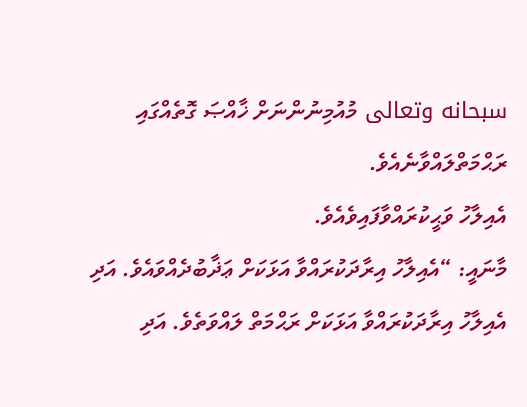سبحانه وتعالى މުއުމިނުންނަށް ޚާއްޞަ ގޮތެއްގައި ރަޙްމަތްލައްވާނެއެވެ.
އެއިލާހު ވަޙީކުރައްވާފައިވެއެވެ.
މާނައީ: “އެއިލާހު އިރާދަކުރައްވާ އަޅަކަށް ޢަޛާބުދެއްވައެވެ. އަދި އެއިލާހު އިރާދަކުރައްވާ އަޅަކަށް ރަޙްމަތް ލައްވަތެވެ. އަދި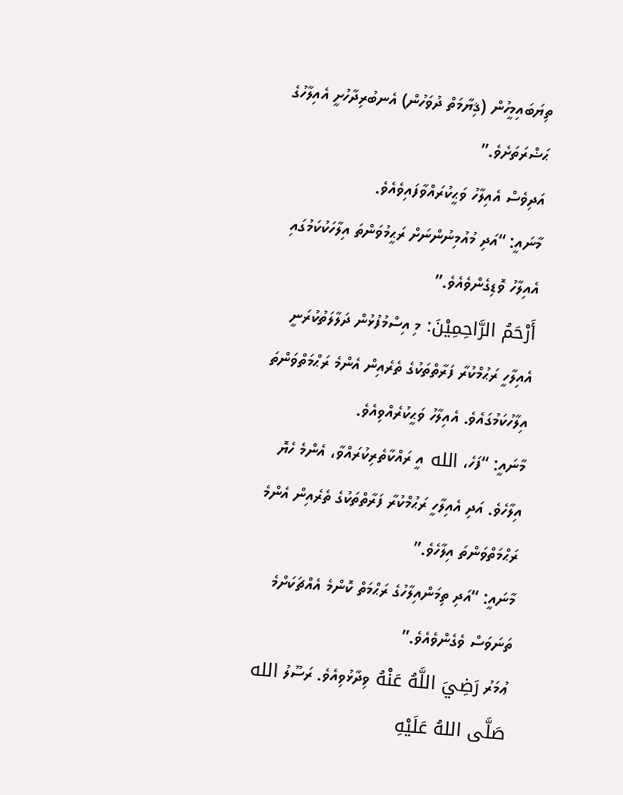ތިޔަބައިމީހުން (ޤިޔާމަތް ދުވަހުން) އެނބުރިދާހުށީ އެއިލާހުގެ ޙަޟްރަތަށެވެ.”
އަދިވެސް އެއިލާހު ވަޙީކުރައްވާފައިވެއެވެ.
މާނައީ: “އަދި މުއުމިނުންނަށް ރަޙީމުވަންތަ އިލާހަކުކަމުގައި އެއިލާހު ވޮޑިގެންވެއެވެ.”
أَرْحَمُ الرَّاحِمِيْنَ: މި އިސްމުފުޅުން ދަލާލަތުކުރަނީ އެއިލާހީ ރަޙުމްކުރާ ފަރާތްތަކުގެ ތެރެއިން އެންމެ ރަޙްމަތްވަންތަ އިލާހުކަމުގައެވެ. އެއިލާހު ވަޙީކުރެއްވިއެވެ.
މާނައީ: “ފަހެ، الله އީ ރައްކާތެރިކުރައްވާ، އެންމެ ހެޔޮ އިލާހެވެ. އަދި އެއިލާހީ ރަޙުމްކުރާ ފަރާތްތަކުގެ ތެރެއިން އެންމެ ރަޙްމަތްވަންތަ އިލާހެވެ.”
މާނައީ: “އަދި ތިމަންއިލާހުގެ ރަޙްމަތް ކޮންމެ އެއްޗަކަށްމެ ތަނަވަސް ވެގެންވެއެވެ.”
ޢުމަރު رَضِيَ اللَّهُ عَنْهُ ވިދާޅުވިއެވެ. ރަސޫލު الله صَلَّى اللهُ عَلَيْهِ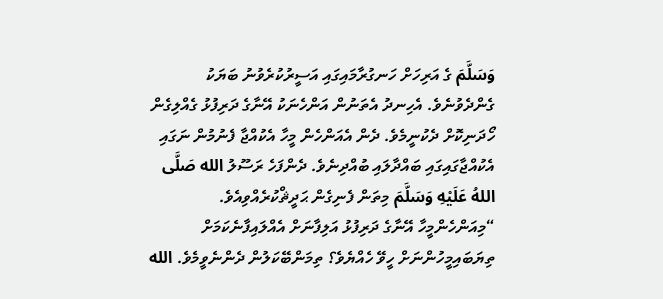وَسَلَّمَ ގެ އަރިހަށް ހަނގުރާމައިގައި އަސީރުކުރެވުނު ބަޔަކު ގެންދެވުނެވެ. އެހިނދު އެތަނުން އަންހެނަކު އޭނާގެ ދަރިފުޅު ގެއްލިގެން ހޯދަނިކޮށް ދެކުނީމެވެ. ދެން އެއަންހެން މީހާ އެކުއްޖާ ފެނުމުން ނަގައި އެކުއްޖާގައިގައި ބައްދާލައި ބުއްދިނެވެ. ދެންފަހެ ރަސޫލު الله صَلَّى اللهُ عَلَيْهِ وَسَلَّمَ މިތަން ފެނިގެން ޙަދީޘްކުރެއްވިއެވެ. “މިއަންހެންމީހާ އޭނާގެ ދަރިފުޅު އަލިފާނަށް އެއްލައިފާނެކަމަށް ތިޔަބައިމީހުންނަށް ހީވޭ ހެއްޔެވެ؟ ތިމަންބޭކަލުން ދެންނެވީމެވެ. الله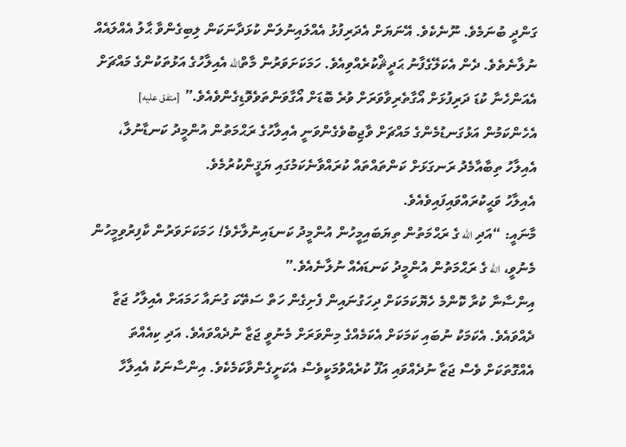ގަންދީ ބުނަމެވެ. ނޫނެކެވެ. އޭނަޔަށް އެދަރިފުޅު އެއްލައިނުލަން ކުޅަދާނަކަން ލިބިގެންވާ ޙާލު އެއްލައެއް ނުލާނެތެވެ. ދެން އެކަލޭގެފާނު ޙަދީޘްކުރެއްވިއެވެ. ހަމަކަށަވަރުން މާތްالله އެއިލާހުގެ އަޅުތަކުންގެ މައްޗަށް އެއަންހެނާ ކުޑަ ދަރިފުޅަށް އޯގާތެރިވާވަރަށް ވުރެ ބޮޑަށް އޯގާވަންތަވެވޮޑިގެންވެއެވެ.” [متفق عليه]
އެހެންކަމުން އަޅުގަނޑުމެންގެ މައްޗަށް ވާޖިބުވެގެންވަނީ އެއިލާހުގެ ރަޙްމަތުން އުންމީދު ކަނޑާނުލާ، އެއިލާހު ތިބާއާމެދު ރަނގަޅަށް ކަންތައްތައް ކުރައްވާނެކަމުގައި ޔަޤީންކުރުމެވެ.
އެއިލާހު ވަޙީކުރައްވައިފައިވެއެވެ.
މާނައީ: “އަދި الله ގެ ރަޙްމަތުން ތިޔަބައިމީހުން އުންމީދު ކަނޑައިނުލާށެވެ! ހަމަކަށަވަރުން ކާފިރުވިމީހުން މެނުވީ، الله ގެ ރަޙްމަތުން އުންމީދު ކަނޑައެއް ނުލާނެއެވެ.”
އިންސާނާ ކުރާ ކޮންމެ ހެޔޮކަމަކަށް ދިހަގުނައިން ފެށިގެން ހަތް ސަތޭކަ ގުނައާ ހަމައަށް އެއިލާހު ޖަޒާ ދެއްވައެވެ. އެކަމަކު ނުބައި ކަމަކަށް އެކަމެއްގެ މިންވަރަށް މެނުވީ ޖަޒާ ނުދެއްވައެވެ. އަދި ކިއެއްތަ އެއްގޮތަކަށް ވެސް ޖަޒާ ނުދެއްވައި އަފޫ ކުރެއްވުމަކީވެސް އެކަށީގެންވާކަމެކެވެ. އިންސާނަކު އެއިލާހާ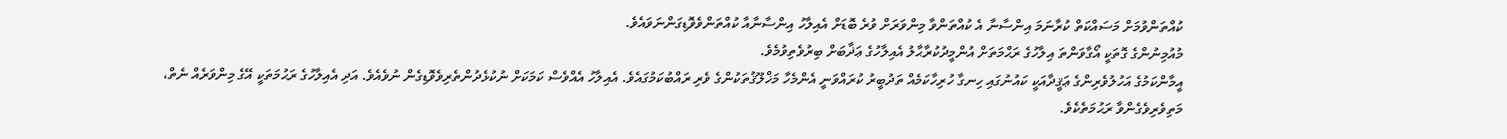ކުއްތަންވުމަށް މަސައްކަތް ކުރާނަމަ އިންސާނާ އެ ކުއްތަންވާ މިންވަރަށް ވުރެ ބޮޑަށް އެއިލާހު އިންސާނާއާ ކުއްތަންވެވޮޑިގަންނަވައެވެ.
މުއުމިނުންގެ ގޮތަކީ އޯގާވަންތަ އިލާހުގެ ރަޙްމަތަށް އުންމީދުކުރާޙާލު އެއިލާހުގެ ޢަޛާބަށް ބިރުވެތިވުމެވެ.
އީމާންކަމުގެ އަހުލުވެރިންގެ ޢަޤީދާއަކީ ކައުނުގައި ހިނގާ ހުރިހާކަމެއް ތަދުބީރު ކުރައްވަނީ އެންމެހާ މަޚްލޫޤުތަކުންގެ ވެރި ރައްބުކަމުގައެވެ. އެއިލާހު އެއްވެސް ކަމަކަށް ނުކުޅެދުންތެރިވެވޮޑިގެން ނުވެއެވެ. އަދި އެއިލާހުގެ ރަޙުމަތަކީ އޭގެ މިންވަރެއް ނެތް، މަތިވެރިވެގެންވާ ރަޙުމަތެކެވެ.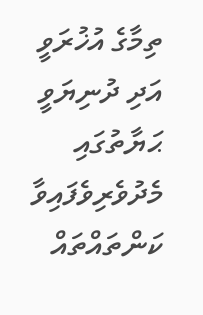ތިމާގެ އުޚުރަވީ އަދި ދުނިޔަވީ ޙަޔާތުގައި މެދުވެރިވެފައިވާ ކަންތައްތައް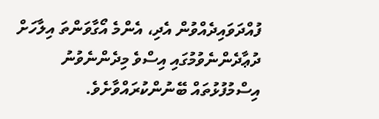ފުއްދަވައިދެއްވުން އެދި، އެންމެ އޯގާވަންތަ އިލާހަށް ދުޢާދެންނެވުމުގައި އިސްވެ މިދެންނެވުނު އިސްމުފުޅުތައް ބޭނުންކުރައްވާށެވެ.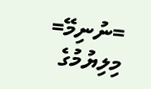=ނުނިމޭ=
މިލިޔުމުގެ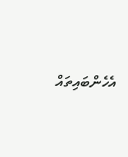އެހެންބައިތައް